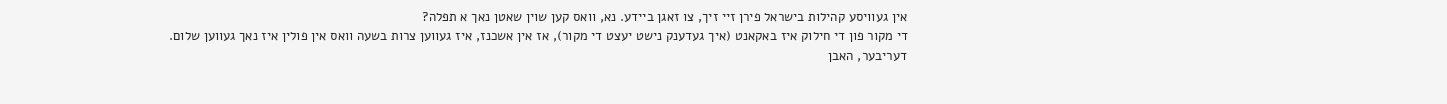אין געוויסע קהילות בישראל פירן זיי זיך, צו זאגן ביידע. נא, וואס קען שוין שאטן נאך א תפלה?
די מקור פון די חילוק איז באקאנט (איך געדענק נישט יעצט די מקור), אז אין אשכנז, איז געווען צרות בשעה וואס אין פולין איז נאך געווען שלום.
דעריבער, האבן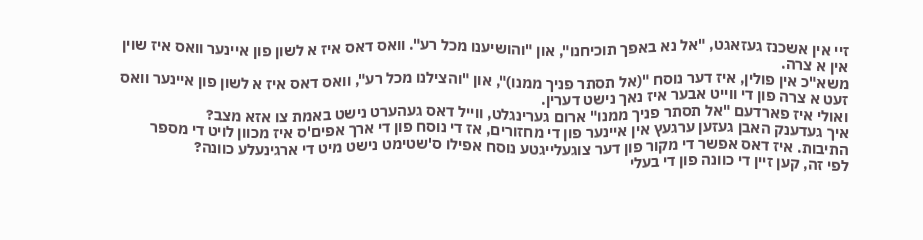זיי אין אשכנז געזאגט, "אל נא באפך תוכיחנו", און "והושיענו מכל רע". וואס דאס איז א לשון פון איינער וואס איז שוין אין א צרה.
משא"כ אין פולין, איז דער נוסח "(אל תסתר פניך ממנו)", און "והצילנו מכל רע", וואס דאס איז א לשון פון איינער וואס זעט א צרה פון די ווייט אבער איז נאך נישט דערין.
ואולי איז פארדעם "אל תסתר פניך ממנו" ארום גערינגלט, ווייל דאס געהערט נישט באמת צו אזא מצב?
איך געדענק האבן געזען ערגעץ אין איינער פון די מחזורים, אז די נוסח פון די ארך אפים'ס איז מכוון לויט די מספר התיבות. איז דאס אפשר די מקור פון דער צוגעלייגטע נוסח אפילו ס'שטימט נישט מיט די ארגינעלע כוונה?
לפי זה, קען זיין די כוונה פון די בעלי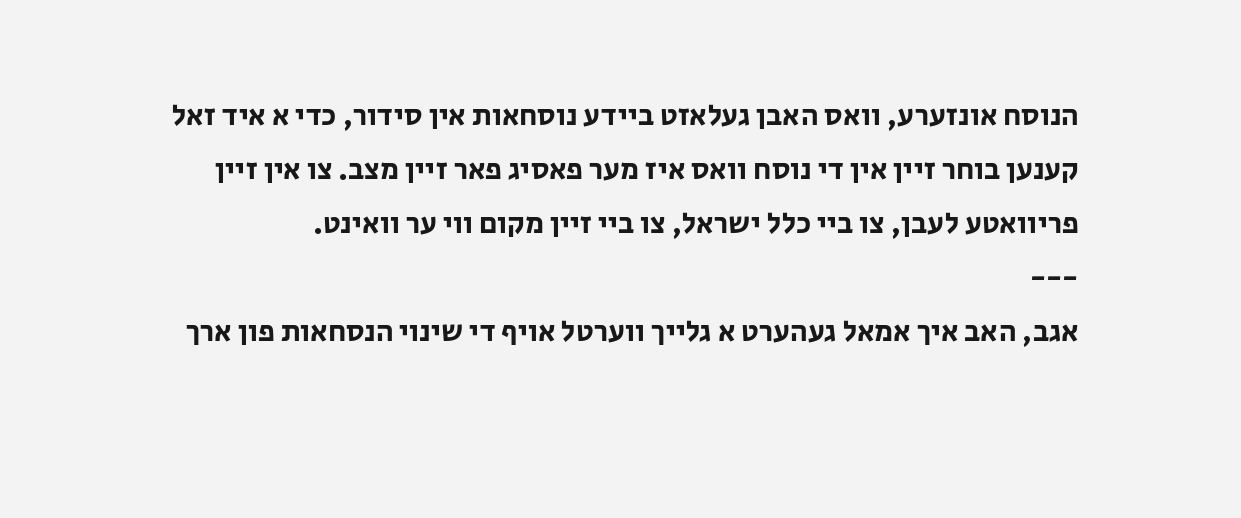הנוסח אונזערע, וואס האבן געלאזט ביידע נוסחאות אין סידור, כדי א איד זאל קענען בוחר זיין אין די נוסח וואס איז מער פאסיג פאר זיין מצב. צו אין זיין פריוואטע לעבן, צו ביי כלל ישראל, צו ביי זיין מקום ווי ער וואינט.
---
אגב, האב איך אמאל געהערט א גלייך ווערטל אויף די שינוי הנסחאות פון ארך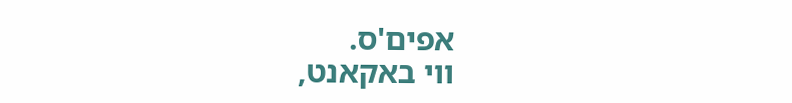אפים'ס.
ווי באקאנט,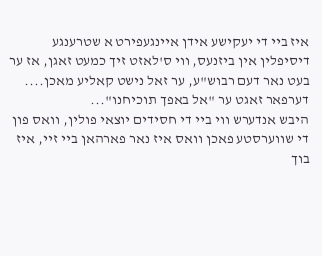איז ביי די יעקישע אידן איינגעפירט א שטרענגע דיסיפלין אין ביזנעס, ווי ס'לאזט זיך כמעט זאגן, אז ער בעט נאר דעם רבוש"ע, ער זאל נישט קאליע מאכן.... דערפאר זאגט ער "אל באפך תוכיחנו"...
היבש אנדערש ווי ביי די חסידים יוצאי פולין, וואס פון די שווערסטע פאכן וואס איז נאר פארהאן ביי זיי, איז בוך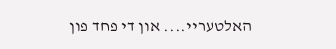האלטעריי.... און די פחד פון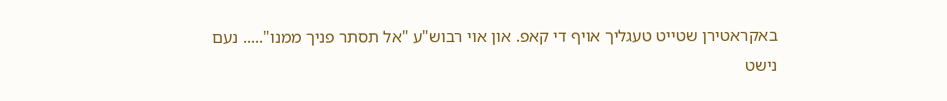באקראטירן שטייט טעגליך אויף די קאפ. און אוי רבוש"ע "אל תסתר פניך ממנו"..... נעם נישט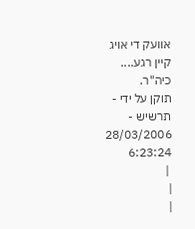אוועק די אויג קיין רגע.... כיה"ר.
תוקן על ידי - תרשיש - 28/03/2006 6:23:24
 |
|
|